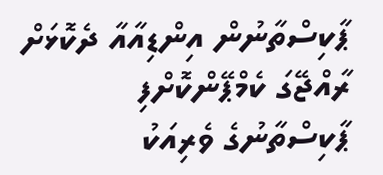ޕާކިސްތާނުން އިންޑިއާއާ ދެކޮޅަށް ރާއްޖޭގަ ކެމްޕޭންކޮށްފި
ޕާކިސްތާނުގެ ވެރިއަކު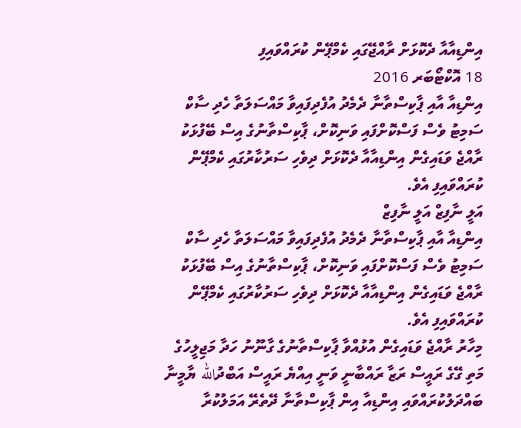އިންޑިއާއާ ދެކޮޅަށް ރާއްޖޭގައި ކެމްޕޭން ކުރައްވައިފި
18 އޮކްޓޯބަރ 2016
އިންޑިއާ އާއި ޕާކިސްތާނާ ދެމެދު އުފެދިފައިވާ މައްސަލަތާ ހެދި ސާކް ސަމިޓު ވެސް ފަސްކޮށްފައި ވަނިކޮށް، ޕާކިސްތާނުގެ އިސް ބޭފުޅަކު ރާއްޖެ ވަޑައިގެން އިންޑިއާއާ ދެކޮޅަށް ދިވެހި ސަރުކާރުގައި ކެމްޕޭން ކުރައްވައިފި އެވެ.
އަލީ ނާފިޒް އަލީ ނާފިޒް
އިންޑިއާ އާއި ޕާކިސްތާނާ ދެމެދު އުފެދިފައިވާ މައްސަލަތާ ހެދި ސާކް ސަމިޓު ވެސް ފަސްކޮށްފައި ވަނިކޮށް، ޕާކިސްތާނުގެ އިސް ބޭފުޅަކު ރާއްޖެ ވަޑައިގެން އިންޑިއާއާ ދެކޮޅަށް ދިވެހި ސަރުކާރުގައި ކެމްޕޭން ކުރައްވައިފި އެވެ.
މިހާރު ރާއްޖެ ވަޑައިގެން އުޅުއްވާ ޕާކިސްތާނުގެ ގާނޫނު ހަދާ މަޖިލީހުގެ މަތި ގޭގެ ރައީސް ރަޒާ ރައްބާނީ ވަނީ އިއްޔެ ރައީސް އަބްދުالله ޔާމީނާ ބައްދަލުކުރައްވައި އިންޑިއާ އިން ޕާކިސްތާނާ ދޭތެރޭ އަމަލުކުރާ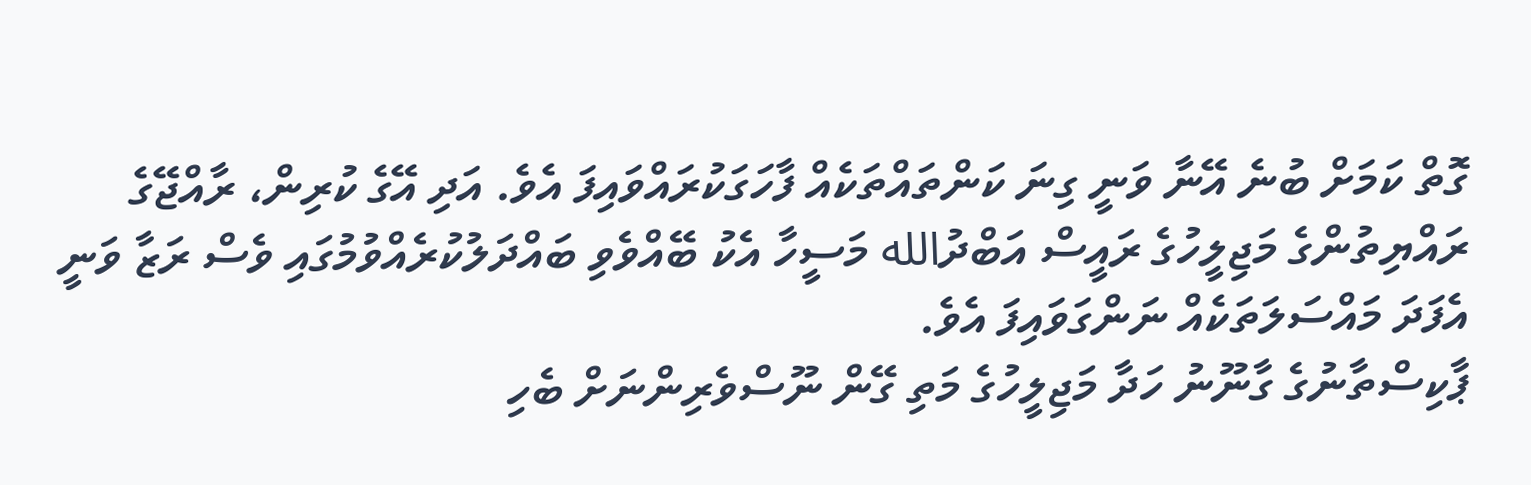ގޮތް ކަމަށް ބުނެ އޭނާ ވަނީ ގިނަ ކަންތައްތަކެއް ފާހަގަކުރައްވައިފަ އެވެ. އަދި އޭގެ ކުރިން، ރާއްޖޭގެ ރައްޔިތުންގެ މަޖިލީހުގެ ރައީސް އަބްދުالله މަސީހާ އެކު ބޭއްވެވި ބައްދަލުކުރެއްވުމުގައި ވެސް ރަޒާ ވަނީ އެފަދަ މައްސަލަތަކެއް ނަންގަވައިފަ އެވެ.
ޕާކިސްތާނުގެ ގާނޫނު ހަދާ މަޖިލީހުގެ މަތި ގޭން ނޫސްވެރިންނަށް ބެހި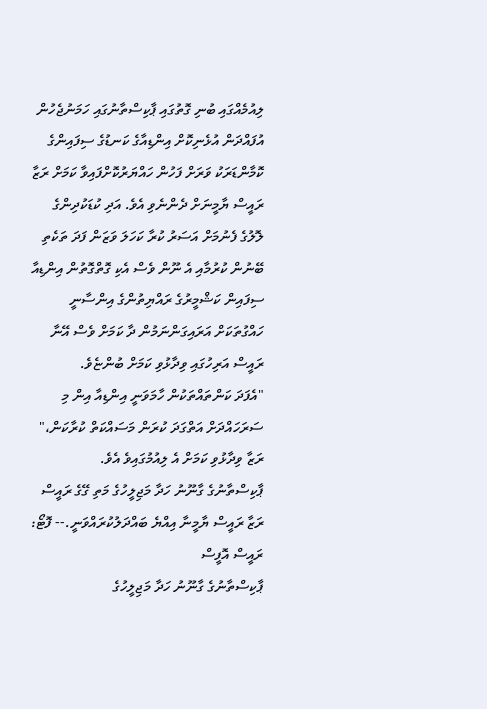ލިއުމެއްގައި ބުނި ގޮތުގައި ޕާކިސްތާނުގައި ހަމަނުޖެހުން އުފައްދަން އުޅެނިކޮށް އިންޑިއާގެ ކަނޑުގެ ސިފައިންގެ ކޮމާންޑަރަކު ވަރަށް ފަހުން ހައްޔަރުކޮށްފައިވާ ކަމަށް ރަޒާ ރައީސް ޔާމީނަށް ދެންނެވި އެވެ. އަދި ކުޑަކުދިންގެ ލޮލުގެ ފެނުމަށް އަސަރު ކުރާ ކަހަލަ ވަޒަން ފަދަ ތަކެތި ބޭނުން ކުރުމާއި އެ ނޫން ވެސް އެކި ގޮތްގޮތުން އިންޑިއާ ސިފައިން ކަޝްމީރުގެ ރައްޔިތުންގެ އިންސާނީ ހައްގުތަކަށް އަރައިގަންނަމުން ދާ ކަމަށް ވެސް އޭނާ ރައީސް އަރިހުގައި ވިދާޅުވި ކަމަށް ބުންޏެވެ.
"އެފަދަ ކަންތައްތަކުން ހާމަވަނީ އިންޑިއާ އިން މި ސަރަހައްދަށް އަތްގަދަ ކުރަން މަސައްކަތް ކުރާކަން،" ރަޒާ ވިދާޅުވި ކަމަށް އެ ލިއުމުގައިވެ އެވެ.
ޕާކިސްތާނުގެ ގާނޫނު ހަދާ މަޖިލީހުގެ މަތި ގޭގެ ރައީސް ރަޒާ ރައީސް ޔާމީނާ އިއްޔެ ބައްދަލުކުރައްވަނީ.-- ފޮޓޯ: ރައީސް އޮފީސް
ޕާކިސްތާނުގެ ގާނޫނު ހަދާ މަޖިލީހުގެ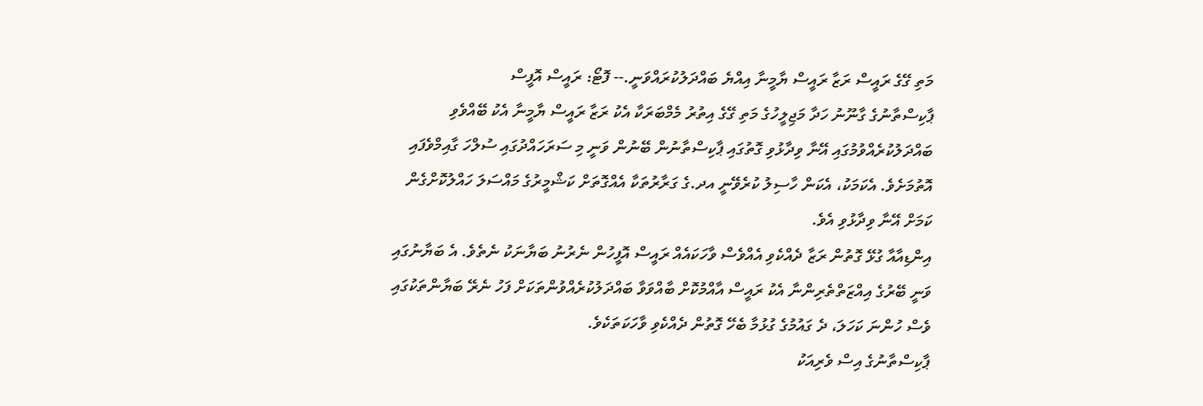މަތި ގޭގެ ރައީސް ރަޒާ ރައީސް ޔާމީނާ އިއްޔެ ބައްދަލުކުރައްވަނީ.-- ފޮޓޯ: ރައީސް އޮފީސް
ޕާކިސްތާނުގެ ގާނޫނު ހަދާ މަޖިލީހުގެ މަތި ގޭގެ އިތުރު މެމްބަރަކާ އެކު ރަޒާ ރައީސް ޔާމީނާ އެކު ބޭއްވެވި ބައްދަލުކުރެއްވުމުގައި އޭނާ ވިދާޅުވި ގޮތުގައި ޕާކިސްތާނުން ބޭނުން ވަނީ މި ސަރަހައްދުގައި ސުލްހަ ގާއިމްވެފައި އޮތުމަށެވެ. އެކަމަކު، އެކަން ހާސިލު ކުރެވޭނީ އދ.ގެ ގަރާރުތަކާ އެއްގޮތަށް ކަޝްމީރުގެ މައްސަލަ ހައްލުކޮށްގެން ކަމަށް އޭނާ ވިދާޅުވި އެވެ.
އިންޑިއާއާ ގުޅޭ ގޮތުން ރަޒާ ދެއްކެވި އެއްވެސް ވާހަކައެއް ރައީސް އޮފީހުން ނެރުނު ބަޔާނަކު ނެތެވެ. އެ ބަޔާނުގައި ވަނީ ބޭރުގެ އިއްޒަތްތެރިންނާ އެކު ރައީސް އާއްމުކޮށް ބާއްވަވާ ބައްދަލުކުރެއްވުންތަކަށް ފަހު ނެރޭ ބަޔާންތަކުގައި ވެސް ހުންނަ ކަހަލަ، ދެ ގައުމުގެ ގުޅުމާ ބެހޭ ގޮތުން ދެއްކެވި ވާހަކަތަކެވެ.
ޕާކިސްތާނުގެ އިސް ވެރިއަކު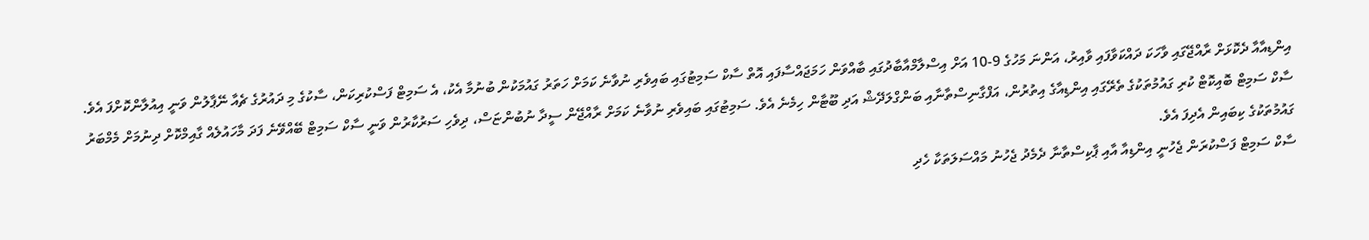އިންޑިއާއާ ދެކޮޅަށް ރާއްޖޭގައި ވާހަކަ ދައްކަވާފައި ވާއިރު، އަންނަ މަހުގެ 9-10 އަށް އިސްލާމްއާބާދުގައި ބާއްވަން ހަމަޖައްސާފައި އޮތް ސާކް ސަމިޓުގައި ބައިވެރި ނުވާނެ ކަމަށް ހަތަރު ގައުމަކުން ބުނުމާ އެކު، އެ ސަމިޓް ފަސްކުރިކަން، ސާކުގެ މި ދައުރުގެ ޗެއާ ނޭޕާލުން ވަނީ އިއުލާންކޮށްފަ އެވެ.
ސާކް ސަމިޓް ބޮއިކޮޓް ކުރި ގައުމުތަކުގެ ތެރޭގައި އިންޑިއާގެ އިތުރުން، އަފްގާނިސްތާނާއި ބަންގްލަދޭޝް އަދި ބޫޓާން ހިމެނެ އެވެ. ސަމިޓުގައި ބައިވެރި ނުވާނެ ކަމަށް ރާއްޖޭން ސީދާ ނުބުންޏަސް، ދިވެހި ސަރުކާރުން ވަނީ ސާކް ސަމިޓް ބޭއްވޭނެ ފަދަ މާހައުލެއް ގާއިމްކޮށް ދިނުމަށް މެމްބަރު ގައުމުތަކުގެ ކިބައިން އެދިފަ އެވެ.
ސާކް ސަމިޓް ފަސްކުރަން ޖެހުނީ އިންޑިއާ އާއި ޕާކިސްތާނާ ދެމެދު ޖެހުނު މައްސަލަތަކާ ހެދި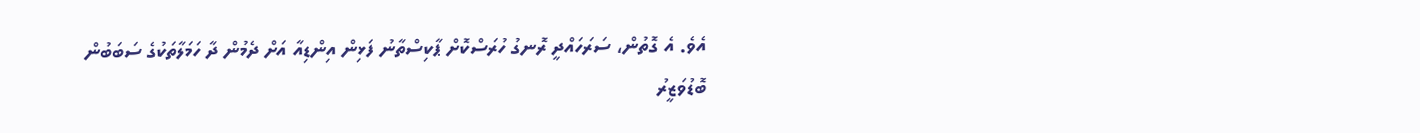އެވެ. އެ ގޮތުން، ސަރަހައްދީ ރޮނގު ހުރަސްކޮށް ޕާކިސްތާނު ފަޅިން އިންޑިއާ އަށް ދެމުން ދާ ހަމަލާތަކުގެ ސަބަބުން ބޮޑުވަޒީރު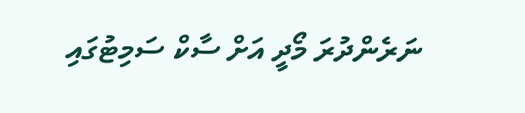ނަރެންދުރަ މޯދީ އަށް ސާކް ސަމިޓުގައި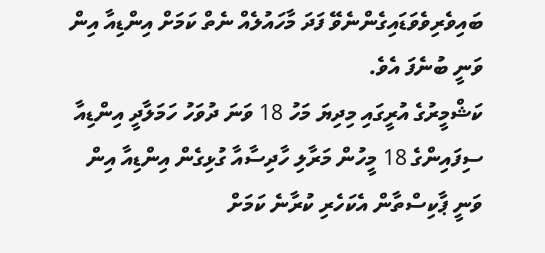ބައިވެރިވެވަޑައިގެންނެވޭ ފަދަ މާހައުލެއް ނެތް ކަމަށް އިންޑިއާ އިން ވަނީ ބުނެފަ އެވެ.
ކަޝްމީރުގެ އުރީގައި މިދިޔަ މަހު 18 ވަނަ ދުވަހު ހަމަލާދީ އިންޑިއާ ސިފައިންގެ 18 މީހުން މަރާލި ހާދިސާއާ ގުޅިގެން އިންޑިއާ އިން ވަނީ ޕާކިސްތާން އެކަހެރި ކުރާނެ ކަމަށް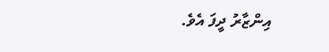އިންޒާރު ދީފަ އެވެ.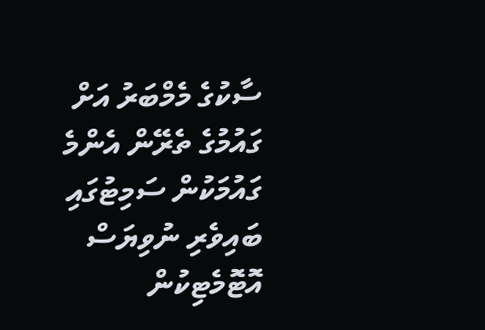ސާކުގެ މެމްބަރު އަށް ގައުމުގެ ތެރޭން އެންމެ ގައުމަކުން ސަމިޓުގައި ބައިވެރި ނުވިޔަސް އޮޓޮމެޓިކުން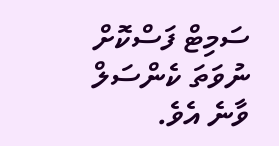ސަމިޓް ފަސްކޮށް ނުވަތަ ކެންސަލް ވާނެ އެވެ.